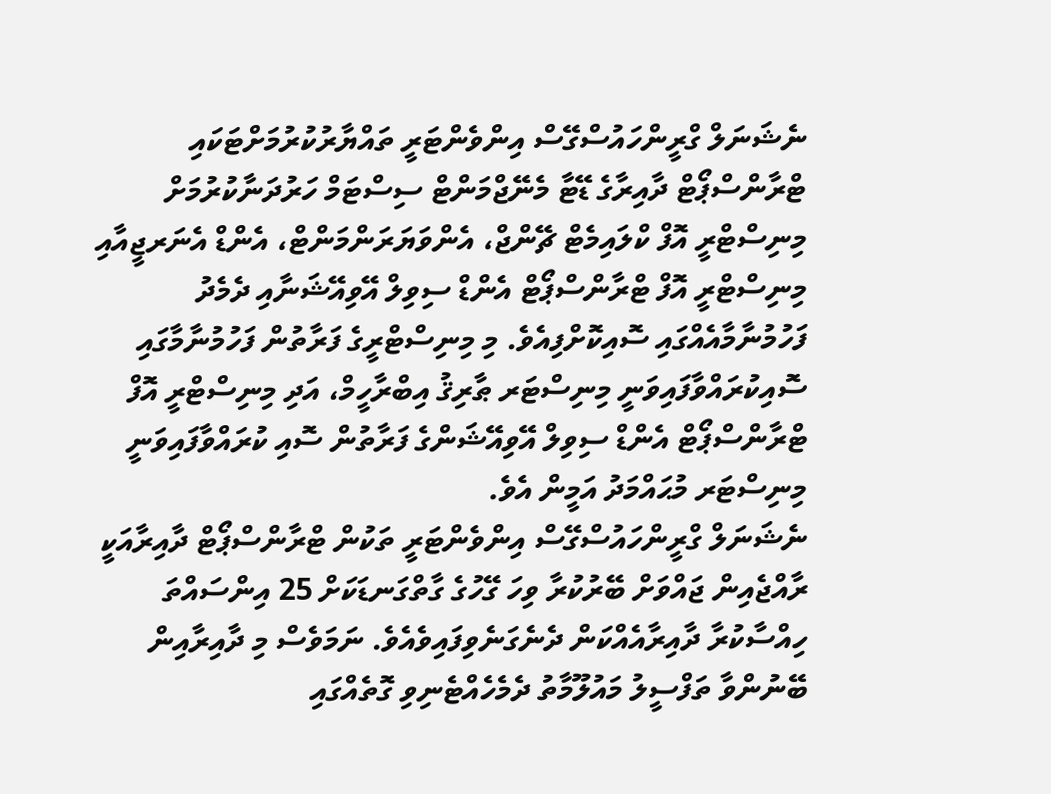ނެޝަނަލް ގްރީންހައުސްގޭސް އިންވެންޓަރީ ތައްޔާރުކުރުމަށްޓަކައި ޓްރާންސްޕޯޓް ދާއިރާގެ ޑޭޓާ މެނޭޖްމަންޓް ސިސްޓަމް ހަރުދަނާކުރުމަށް މިނިސްޓްރީ އޮފް ކްލައިމެޓް ޗޭންޖް، އެންވަޔަރަންމަންޓް، އެންޑް އެނަރޖީއާއި މިނިސްޓްރީ އޮފް ޓްރާންސްޕޯޓް އެންޑް ސިވިލް އޭވިއޭޝަނާއި ދެމެދު ފަހުމުނާމާއެއްގައި ސޮއިކޮށްފިއެވެ. މި މިނިސްޓްރީގެ ފަރާތުން ފަހުމުނާމާގައި ސޮއިކުރައްވާފައިވަނީ މިނިސްޓަރ ޠާރިޤު އިބްރާހީމް، އަދި މިނިސްޓްރީ އޮފް ޓްރާންސްޕޯޓް އެންޑް ސިވިލް އޭވިއޭޝަންގެ ފަރާތުން ސޮއި ކުރައްވާފައިވަނީ މިނިސްޓަރ މުޙައްމަދު އަމީން އެވެ.
ނެޝަނަލް ގްރީންހައުސްގޭސް އިންވެންޓަރީ ތަކުން ޓްރާންސްޕޯޓް ދާއިރާއަކީ ރާއްޖެއިން ޖައްވަށް ބޭރުކުރާ ވިހަ ގޭހުގެ ގާތްގަނޑަކަށް 25 އިންސައްތަ ހިއްސާކުރާ ދާއިރާއެއްކަން ދެނެގަނެވިފައިވެއެވެ. ނަމަވެސް މި ދާއިރާއިން ބޭނުންވާ ތަފްސީލު މައުލޫމާތު ދެމެހެއްޓެނިވި ގޮތެއްގައި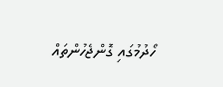ހޯދުމުގައި ގޮންޖެހުންތައް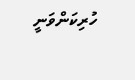ހުރިކަންވަނީ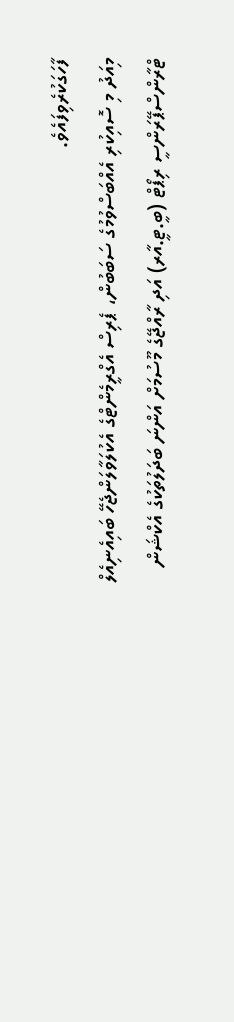ފާހަގަކުރެވިފައެވެ.
މިއަދު މި ސޮއިކުރި އެއްބަސްވުމުގެ ސަބަބުން، ޕެރިސް އެގްރީމެންޓްގެ އެކުލަވާލަންޖެހޭ ބައިއެނިއެލް ޓްރާންސްޕޭރަންސީ ރިޕޯޓް (ބީ.ޓީ.އާރ) އަދި ރާއްޖޭގެ މޫސުމަށް އަންނަ ބަދަލުތަކުގެ އެކްޝަން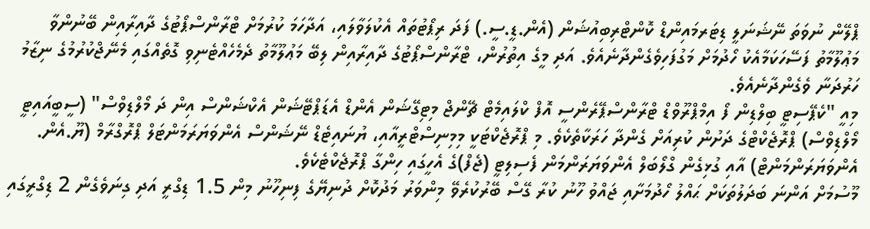ޕްލޭން ނުވަތަ ނޭޝަނަލީ ޑިޓަރމައިންޑް ކޮންޓްރިބިއުޝަން (އެން.ޑީ.ސީ.) ފަދަ ރިޕޯޓުތައް އެކުލަވާލައި، އަދާހަމަ ކުރުމަށް ޓްރާންސްޕޯޓުގެ ދާއިރާއިން ބޭނުންވާ މަޢުލޫމާތު ފަސޭހަކަމާއެކު ހޯދުމަށް މަގުފަހިވެގެންދާނެއެވެ. އަދި މީގެ އިތުރުން، ޓްރާންސްޕޯޓުގެ ދާއިރާއިން ލިބޭ މަޢުލޫމާތު ދެމެހެއްޓެނިވި ގޮތެއްގައި މެނޭޖްކުރުމުގެ ނިޒާމު ހަރުދަނާ ވެގެންދާނެއެވެ.
މިއީ "ކެޕޭސިޓީ ބިލްޑިން ފޯ އިމްޕްރޫވްޑް ޓްރާންސްޕޭރެންސީ އޮފް ކްލައިމެޓް ޗޭންޖް މިޓިގޭޝަން އެންޑް އެޑަޕްޓޭޝަން އެކްޝަންސް އިން ދަ މޯލްޑިވްސް" (ސީބީއައިޓީ މޯލްޑިވްސް) ޕްރޮޖެކްޓްގެ ދަށުން ކުރިއަށް ގެންދާ ހަރަކާތެކެވެ. މި ޕްރޮޖެކްޓަކީ މިމިނިސްޓްރީއާއި، ޔުނައިޓެޑް ނޭޝަންސް އެންވަޔަރަމަންޓަލް ޕްރޮގްރާމް (ޔޫ.އެން. އެންވަޔަރަންމަންޓް) އާއި ގުޅިގެން ގްލޯބަލް އެންވަޔަރަންމަން ފެސިލިޓީ (ޖެފް)ގެ އެހީގައި ހިންގާ ޕްރޮޖެކްޓެކެވެ.
މޫސުމަށް އަންނަ ބަދަލުތަކަށް ޙައްލު ހޯދުމަށާއި ޖައްވު ހޫނު ކުރާ ގޭސް ބޭރުކުރެވޭ މިންވަރު މަދުކޮށް ދުނިޔޭގެ ފިނިހޫނު މިން 1.5 ޑިގްރީ އަދި ގިނަވެގެން 2 ޑިގްރީގައި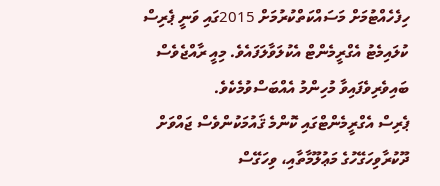ހިފެހެއްޓުމަށް މަސައްކަތްކުރުމަށް 2015ގައި ވަނީ ޕެރިސް ކުލައިމެޓު އެގްރީމެންޓް އެކުލަވާލަފައެވެ. މިއީ ރާއްޖެވެސް ބައިވެރިވެފައިވާ މުހިންމު އެއްބަސްވުމެކެވެ.
ޕެރިސް އެގްރީމެންޓްގައި ކޮންމެ ޤައުމަކުންވެސް ޖައްވަށް ދޫކުރާވިހަގޭހުގެ މަޢުލޫމާތާއި، ވިހަގޭސް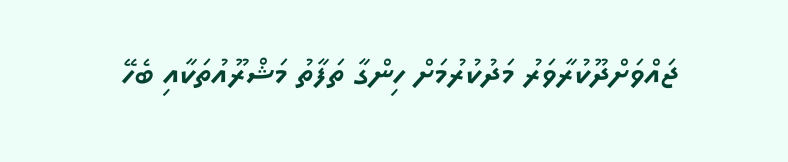ޖައްވަށްދޫކުރާވަރު މަދުކުރުމަށް ހިންގާ ތަފާތު މަޝްރޫއުތަކާއި ބެހޭ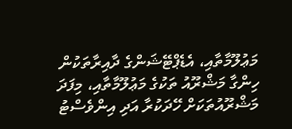މަޢުލޫމާތާއި، އެޑެޕްޓޭޝަންގެ ދާއިރާތަކުން ހިންގާ މަޝްރޫއު ތަކުގެ މަޢުލޫމާތާއި، މިފަދަ މަޝްރޫއުތަކަށް ހޭދަކުރާ އަދި އިންވެސްޓު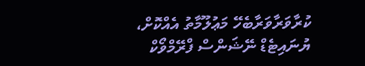ކުރާވަރާވަރާބެހޭ މަޢުލޫމާތު އެއްކޮށް، ޔުނައިޓެޑް ނޭޝަންސް ފްރޭމްވޯކް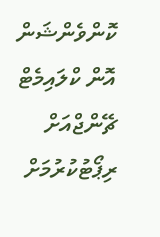ކޮންވެންޝަން އޮން ކްލައިމެޓް ޗޭންޖްއަށް ރިޕޯޓުކުރުމަށް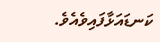ކަނޑައަޅާފައިވެއެވެ.